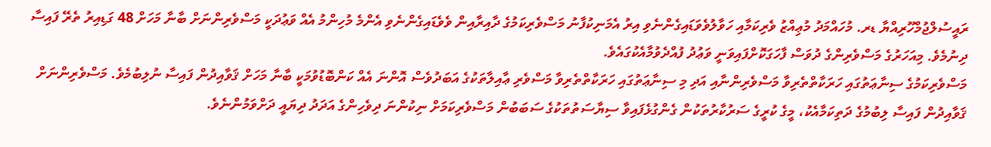ރައީސުލްޖުމްހޫރިއްޔާ ޑރ. މުހައްމަދު މުޢިއްޒު ވެރިކަމާއި ހަވާލުވެވަޑައިގެންނެވި އިރު އެމަނިކުފާނު މަސްވެރިކަމުގެ ދާއިރާއިން ވެވެޑައިގެންނެވި އެންމެ މުހިންމު އެއް ވަޢުދަކީ މަސްވެރިންނަށް ބާނާ މަހަށް 48 ގަޑިއިރު ތެރޭ ފައިސާ ދިނުމެވެ. މިއަހަރުގެ މަސްވެރިންގެ ދުވަސް ފާހަގަކޮށްފައިވަނީ ވަޢުދު ފުއްދެވުމާއެކުގައެވެ.
މަސްވެރިކަމުގެ ސިނާޢަތުގައި ހަރަކާތްތެރިވާ މަސްވެރިންނާއި އަދި މި ސިނާޢަތުގައި ހަރަކާތްތެރިވާ މަސްވެރި ޢާއިލާތަކުގެ އަބަދުވެސް އޮންނަ އެއް ކަންބޮޑުވުމަކީ ބާނާ މަހަށް ޤަވާއިދުން ފައިސާ ނުލިބުމެވެ. މަސްވެރިންނަށް ޤަވާއިދުން ފައިސާ ލިބުމުގެ ދަތިކަމާއެކު، މީގެ ކުރީގެ ސަރުކާރުތަކުން ގެންގުޅެފައިވާ ސިޔާސަތުތަކުގެ ސަބަބުން މަސްވެރިކަމަށް ނިކުންނަ ދިވެހިންގެ އަދަދު ދިޔައީ ދަށްވަމުންނެވެ.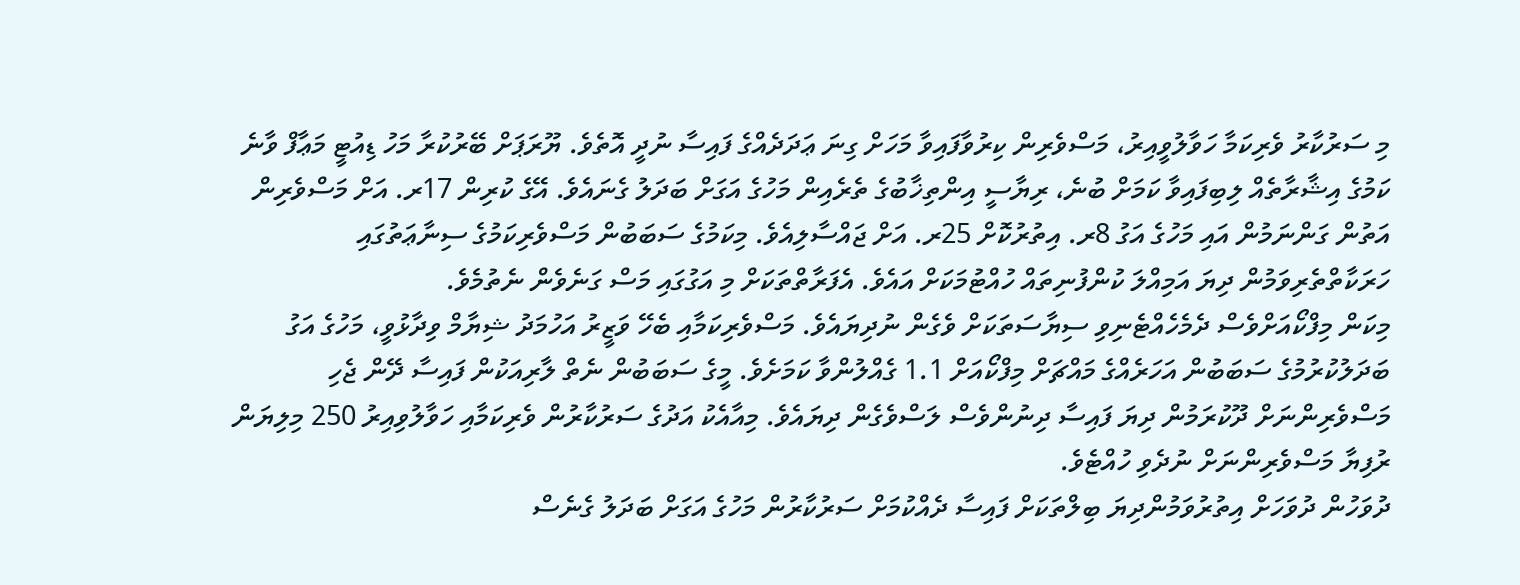މި ސަރުކާރު ވެރިކަމާ ހަވާލުވީއިރު، މަސްވެރިން ކިރުވާފައިވާ މަހަށް ގިނަ ޢަދަދެއްގެ ފައިސާ ނުދީ އޮތެވެ. ޔޫރަޕަށް ބޭރުކުރާ މަހު ޑިއުޓީ މަޢާފް ވާނެ ކަމުގެ އިޝާރާތެއް ލިބިފައިވާ ކަމަށް ބުނެ، ރިޔާސީ އިންތިޚާބުގެ ތެރެއިން މަހުގެ އަގަށް ބަދަލު ގެނައެވެ. އޭގެ ކުރިން 17ރ. އަށް މަސްވެރިން އަތުން ގަންނަމުން އައި މަހުގެ އަގު 8ރ. އިތުރުކޮށް 25ރ. އަށް ޖައްސާލިއެވެ. މިކަމުގެ ސަބަބުން މަސްވެރިކަމުގެ ސިނާޢަތުގައި ހަރަކާތްތެރިވަމުން ދިޔަ އަމިއްލަ ކުންފުނިތައް ހުއްޓުމަކަށް އައެވެ. އެފަރާތްތަކަށް މި އަގުގައި މަސް ގަނެވެން ނެތުމެވެ.
މިކަން މިފްކޯއަށްވެސް ދެމެހެއްޓެނިވި ސިޔާސަތަކަށް ވެގެން ނުދިޔައެވެ. މަސްވެރިކަމާއި ބެހޭ ވަޒީރު އަހުމަދު ޝިޔާމް ވިދާޅުވީ، މަހުގެ އަގު ބަދަލުކުރުމުގެ ސަބަބުން އަހަރެއްގެ މައްޗަށް މިފްކޯއަށް 1.1 ގެއްލުންވާ ކަމަށެވެ. މީގެ ސަބަބުން ނެތް ލާރިއަކުން ފައިސާ ދޭން ޖެހި މަސްވެރިންނަށް ދޫކުރަމުން ދިޔަ ފައިސާ ދިނުންވެސް ލަސްވެގެން ދިޔައެވެ. މިއާއެކު އަދުގެ ސަރުކާރުން ވެރިކަމާއި ހަވާލުވިއިރު 250 މިލިޔަން ރުފިޔާ މަސްވެރިންނަށް ނުދެވި ހުއްޓެވެ.
ދުވަހުން ދުވަހަށް އިތުރުވަމުންދިޔަ ބިލްތަކަށް ފައިސާ ދެއްކުމަށް ސަރުކާރުން މަހުގެ އަގަށް ބަދަލު ގެނެސް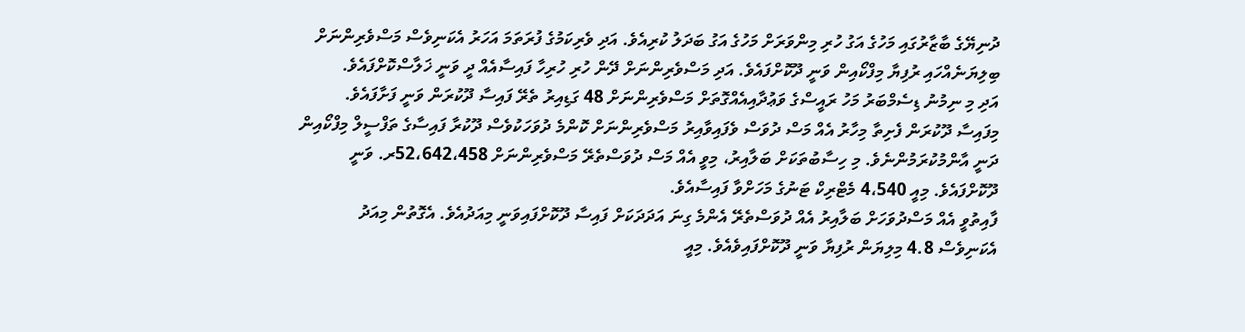ދުނިޔޭގެ ބާޒާރުގައި މަހުގެ އަގު ހުރި މިންވަރަށް މަހުގެ އަގު ބަދަލު ކުރިއެވެ. އަދި ވެރިކަމުގެ ފުރަތަމަ އަހަރު އެކަނިވެސް މަސްވެރިންނަށް ބިލިޔަނެއްހައި ރުފިޔާ މިފްކޯއިން ވަނީ ދޫކޮށްފައެވެ. އަދި މަސްވެރިންނަށް ދޭން ހުރި ހުރިހާ ފައިސާއެއް ދީ ވަނީ ޚަލާސްކޮށްފައެވެ.
އަދި މި ނިމުނު ޑިސެމްބަރު މަހު ރައީސްގެ ވަޢުދާއިއެއްގޮތަށް މަސްވެރިންނަށް 48 ގަޑިއިރު ތެރޭ ފައިސާ ދޫކުރަން ވަނީ ފަށާފައެވެ. މިފައިސާ ދޫކުރަން ފެށިތާ މިހާރު އެއް މަސް ދުވަސް ވެފައިވާއިރު މަސްވެރިންނަށް ކޮންމެ ދުވަހަކުވެސް ދޫކުރާ ފައިސާގެ ތަފްސީލް މިފްކޯއިން ދަނީ އާންމުކުރަމުންނެވެ. މި ހިސާބުތަކަށް ބަލާއިރު، މިވީ އެއް މަސް ދުވަސްތެރޭ މަސްވެރިންނަށް 52،642،458ރ. ވަނީ ދޫކޮށްފައެވެ. މިއީ 4،540 މެޓްރިކް ޓަނުގެ މަހަށްވާ ފައިސާއެވެ.
ފާއިތުވީ އެއް މަސްދުވަހަށް ބަލާއިރު އެއް ދުވަސްތެރޭ އެންމެ ގިނަ އަދަދަކަށް ފައިސާ ދޫކޮށްފައިވަނީ މިއަދުއެވެ. އެގޮތުން މިއަދު އެކަނިވެސް 4.8 މިލިޔަން ރުފިޔާ ވަނީ ދޫކޮށްފައިވެއެވެ. މިއީ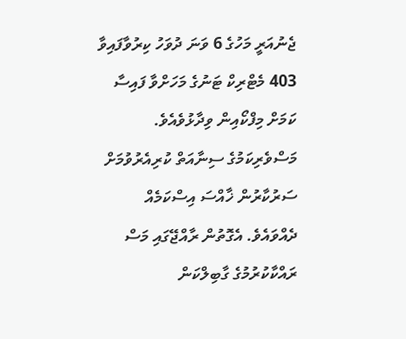ޖެނުއަރީ މަހުގެ 6 ވަނަ ދުވަހު ކިރުވާފައިވާ 403 މެޓްރިކް ޓަނުގެ މަހަށްވާ ފައިސާ ކަމަށް މިފްކޯއިން ވިދާޅުވެއެވެ.
މަސްވެރިކަމުގެ ސިނާއަތް ކުރިއެރުވުމަށް ސަރުކާރުން ޚާއްސަ އިސްކަމެއް ދެއްވައެވެ. އެގޮތުން ރާއްޖޭގައި މަސް ރައްކާކުރުމުގެ ގާބިލްކަން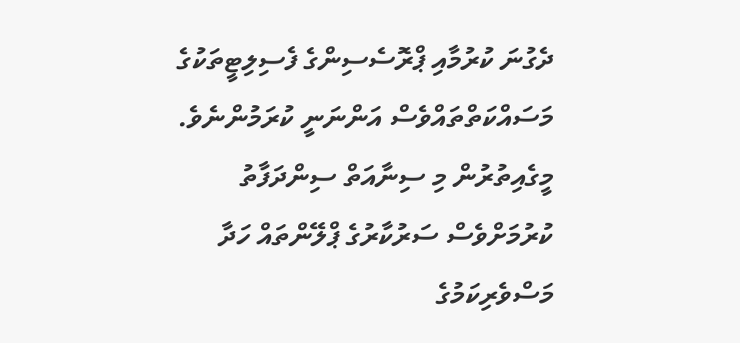ދެގުނަ ކުރުމާއި ޕްރޮސެސިންގެ ފެސިލިޓީތަކުގެ މަސައްކަތްތައްވެސް އަންނަނީ ކުރަމުންނެވެ. މީގެއިތުރުން މި ސިނާއަތް ސިންދަފާތު ކުރުމަށްވެސް ސަރުކާރުގެ ޕްލޭންތައް ހަދާ މަސްވެރިކަމުގެ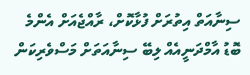ސިނާއަތް އިތުރަށް ފުޅާކޮށް، ރާއްޖެއަށް އެންމެ ބޮޑު އާމްދަނީއެއް ލިބޭ ސިނާއަތަށް މަސްވެރިކަން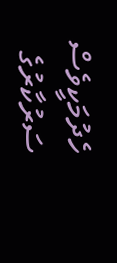ހެދުމަކީވެސް ސަރުކާރުގެ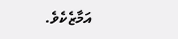އަމާޒެކެވެ.